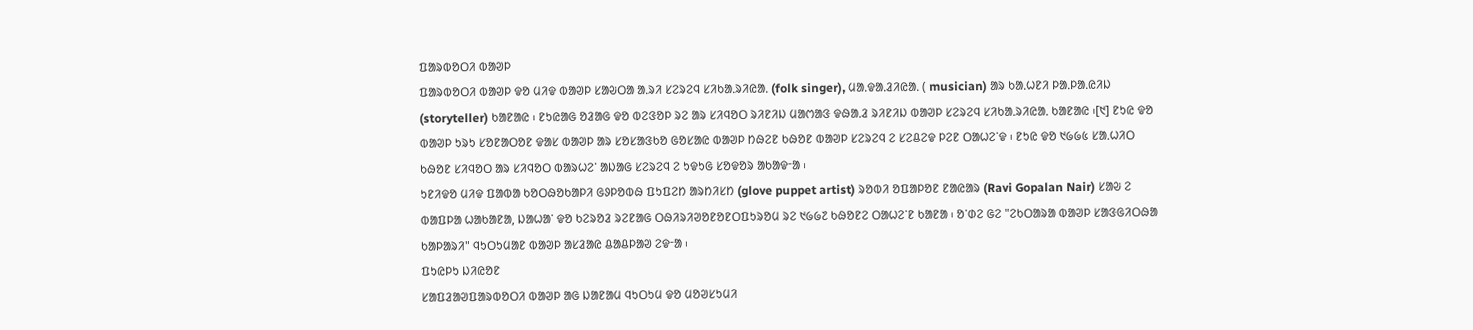ᱯᱟᱨᱵᱚᱛᱤ ᱵᱟᱣᱞ
ᱯᱟᱨᱵᱚᱛᱤ ᱵᱟᱣᱞ ᱫᱚ ᱢᱤᱫ ᱵᱟᱣᱞ ᱥᱟᱶᱛᱟ ᱟᱹᱨᱤ ᱥᱮᱨᱮᱧ ᱥᱤᱠᱟᱹᱨᱤᱭᱟᱹ (folk singer), ᱢᱟᱹᱫᱟᱹᱲᱤᱭᱟᱹ ( musician) ᱟᱨ ᱠᱟᱹᱦᱱᱤ ᱞᱟᱹᱞᱟᱹᱭᱤᱡ (storyteller) ᱠᱟᱱᱟᱭ ᱾ ᱱᱩᱭᱟᱜ ᱚᱲᱟᱜ ᱫᱚ ᱵᱮᱝᱚᱞ ᱨᱮ ᱟᱨ ᱥᱤᱧᱚᱛ ᱨᱤᱱᱤᱡ ᱢᱟᱬᱟᱝ ᱫᱷᱟᱹᱲ ᱨᱤᱱᱤᱡ ᱵᱟᱣᱞ ᱥᱮᱨᱮᱧ ᱥᱤᱠᱟᱹᱨᱤᱭᱟᱹ ᱠᱟᱱᱟᱭ ᱾[᱑] ᱱᱩᱭ ᱫᱚ ᱵᱟᱣᱞ ᱩᱨᱩ ᱥᱚᱱᱟᱛᱚᱱ ᱫᱟᱥ ᱵᱟᱣᱞ ᱟᱨ ᱥᱚᱥᱟᱝᱠᱚ ᱜᱚᱥᱟᱭ ᱵᱟᱣᱞ ᱴᱷᱮᱱ ᱠᱷᱚᱱ ᱵᱟᱣᱞ ᱥᱮᱨᱮᱧ ᱮ ᱥᱮᱪᱮᱫ ᱞᱮᱱ ᱛᱟᱦᱮᱸᱫ ᱾ ᱱᱩᱭ ᱫᱚ ᱑᱙᱙᱕ ᱥᱟᱹᱦᱤᱛ ᱠᱷᱚᱱ ᱥᱤᱧᱚᱛ ᱟᱨ ᱥᱤᱧᱚᱛ ᱵᱟᱨᱦᱮᱸ ᱟᱡᱟᱜ ᱥᱮᱨᱮᱧ ᱮ ᱩᱫᱩᱜ ᱥᱚᱫᱚᱨ ᱟᱠᱟᱫᱼᱟ ᱾
ᱩᱱᱤᱫᱚ ᱢᱤᱫ ᱯᱟᱵᱟ ᱠᱚᱛᱷᱚᱠᱟᱞᱤ ᱜᱽᱞᱚᱵᱷ ᱯᱩᱯᱮᱴ ᱟᱨᱴᱤᱥᱴ (glove puppet artist) ᱨᱚᱵᱤ ᱚᱯᱟᱞᱚᱱ ᱱᱟᱭᱟᱨ (Ravi Gopalan Nair) ᱥᱟᱶ ᱮ ᱵᱟᱯᱞᱟ ᱦᱟᱠᱟᱱᱟ, ᱡᱟᱦᱟᱸ ᱫᱚ ᱠᱮᱨᱚᱲ ᱨᱮᱱᱟᱜ ᱛᱷᱤᱨᱤᱣᱚᱱᱚᱱᱛᱯᱩᱨᱚᱢ ᱨᱮ ᱑᱙᱙᱗ ᱠᱷᱚᱱᱮ ᱛᱟᱦᱮᱸᱱ ᱠᱟᱱᱟ ᱾ ᱚᱸᱰᱮ ᱜᱮ "ᱮᱠᱛᱟᱨᱟ ᱵᱟᱣᱞ ᱥᱟᱝᱜᱤᱛᱷᱟ ᱠᱟᱞᱟᱨᱤ" ᱧᱩᱛᱩᱢᱟᱱ ᱵᱟᱣᱞ ᱟᱥᱲᱟᱭ ᱪᱟᱪᱞᱟᱣ ᱮᱫᱼᱟ ᱾
ᱯᱩᱭᱞᱩ ᱡᱤᱭᱚᱱ
ᱥᱟᱯᱲᱟᱣᱯᱟᱨᱵᱚᱛᱤ ᱵᱟᱣᱞ ᱟᱜ ᱡᱟᱱᱟᱢ ᱧᱩᱛᱩᱢ ᱫᱚ ᱢᱚᱣᱥᱩᱢᱤ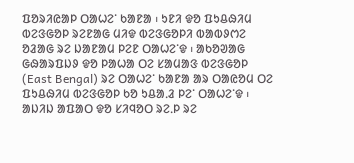ᱯᱚᱨᱤᱭᱟᱞ ᱛᱟᱦᱮᱸ ᱠᱟᱱᱟ ᱾ ᱩᱱᱤ ᱫᱚ ᱯᱩᱪᱷᱤᱢ ᱵᱮᱝᱜᱚᱞ ᱨᱮᱱᱟᱜ ᱢᱤᱫ ᱵᱮᱝᱜᱚᱞᱤ ᱵᱟᱵᱽᱬᱮ ᱚᱲᱟᱜ ᱨᱮ ᱡᱟᱱᱟᱢ ᱞᱮᱱ ᱛᱟᱦᱮᱸᱫ ᱾ ᱟᱠᱚᱣᱟᱜ ᱜᱷᱟᱨᱯᱡᱽ ᱫᱚ ᱞᱟᱦᱟ ᱛᱮ ᱥᱟᱢᱟᱝ ᱵᱮᱝᱜᱚᱞ (East Bengal) ᱨᱮ ᱛᱟᱦᱮᱸ ᱠᱟᱱᱟ ᱟᱨ ᱛᱟᱭᱚᱢ ᱛᱮ ᱯᱩᱪᱷᱤᱢ ᱵᱮᱝᱜᱚᱞ ᱠᱚ ᱩᱪᱟᱹᱲ ᱞᱮᱸ ᱛᱟᱦᱮᱸᱫ ᱾ ᱟᱡᱤᱡ ᱟᱯᱟᱛ ᱫᱚ ᱥᱤᱧᱚᱛ ᱨᱮᱹᱞ ᱨᱮ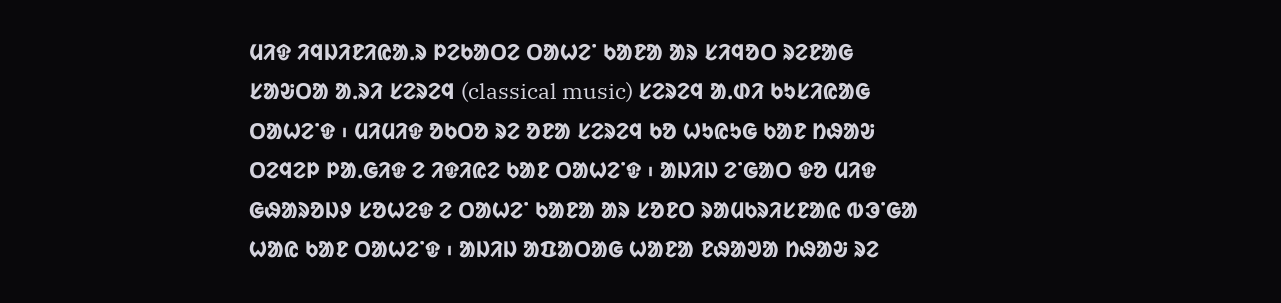ᱢᱤᱫ ᱤᱧᱡᱤᱱᱤᱭᱟᱹᱨ ᱞᱮᱠᱟᱛᱮ ᱛᱟᱦᱮᱸ ᱠᱟᱱᱟ ᱟᱨ ᱥᱤᱧᱚᱛ ᱨᱮᱱᱟᱜ ᱥᱟᱶᱛᱟ ᱟᱹᱨᱤ ᱥᱮᱨᱮᱧ (classical music) ᱥᱮᱨᱮᱧ ᱟᱹᱰᱤ ᱠᱩᱥᱤᱭᱟᱜ ᱛᱟᱦᱮᱸᱫ ᱾ ᱢᱤᱢᱤᱫ ᱚᱠᱛᱚ ᱨᱮ ᱚᱱᱟ ᱥᱮᱨᱮᱧ ᱠᱚ ᱦᱩᱭᱩᱜ ᱠᱟᱱ ᱴᱷᱟᱶ ᱛᱮᱧᱮᱞ ᱞᱟᱹᱜᱤᱫ ᱮ ᱤᱫᱤᱭᱮ ᱠᱟᱱ ᱛᱟᱦᱮᱸᱫ ᱾ ᱟᱡᱤᱡ ᱮᱸᱜᱟᱛ ᱫᱚ ᱢᱤᱫ ᱜᱷᱟᱨᱚᱡᱽ ᱥᱚᱦᱮᱫ ᱮ ᱛᱟᱦᱮᱸ ᱠᱟᱱᱟ ᱟᱨ ᱥᱚᱱᱛ ᱨᱟᱢᱠᱨᱤᱥᱱᱟᱭ ᱵᱳᱸᱜᱟ ᱦᱟᱭ ᱠᱟᱱ ᱛᱟᱦᱮᱸᱫ ᱾ ᱟᱡᱤᱡ ᱟᱯᱟᱛᱟᱜ ᱦᱟᱱᱟ ᱱᱷᱟᱣᱟ ᱴᱷᱟᱶ ᱨᱮ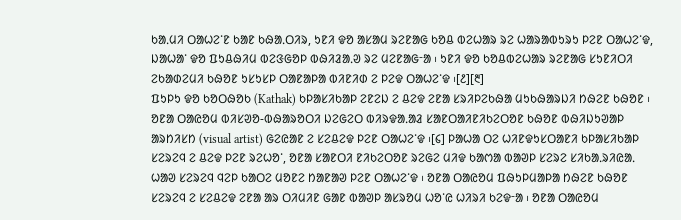ᱠᱟᱹᱢᱤ ᱛᱟᱦᱮᱸᱱ ᱠᱟᱱ ᱠᱷᱟᱹᱛᱤᱨ, ᱩᱱᱤ ᱫᱚ ᱟᱥᱟᱢ ᱨᱮᱱᱟᱜ ᱠᱚᱪ ᱵᱮᱦᱟᱨ ᱨᱮ ᱦᱟᱨᱟᱵᱩᱨᱩ ᱞᱮᱱ ᱛᱟᱦᱮᱸᱫ, ᱡᱟᱦᱟᱸ ᱫᱚ ᱯᱩᱪᱷᱤᱢ ᱵᱮᱝᱜᱚᱞ ᱵᱷᱤᱲᱟᱹᱣ ᱨᱮ ᱢᱮᱱᱟᱜᱼᱟ ᱾ ᱩᱱᱤ ᱫᱚ ᱠᱚᱪᱵᱮᱦᱟᱨ ᱨᱮᱱᱟᱜ ᱥᱩᱱᱤᱛᱤ ᱮᱠᱟᱰᱮᱢᱤ ᱠᱷᱚᱱ ᱩᱥᱩᱥᱞ ᱛᱟᱱᱟᱞᱟ ᱵᱤᱱᱤᱰ ᱮ ᱞᱮᱫ ᱛᱟᱦᱮᱸᱫ ᱾[᱒][᱓]
ᱯᱩᱞᱩ ᱫᱚ ᱠᱚᱛᱷᱚᱠ (Kathak) ᱠᱞᱟᱥᱤᱠᱟᱞ ᱮᱱᱮᱡ ᱮ ᱪᱮᱫ ᱮᱱᱟ ᱥᱨᱤᱞᱮᱠᱷᱟ ᱢᱩᱠᱷᱟᱨᱡᱤ ᱴᱷᱮᱱ ᱠᱷᱚᱱ ᱾ ᱚᱱᱟ ᱛᱟᱭᱚᱢ ᱵᱤᱥᱣᱚ-ᱵᱷᱟᱨᱚᱛᱤ ᱡᱮᱜᱮᱛ ᱵᱤᱨᱫᱟᱹᱟᱲ ᱥᱟᱱᱛᱟᱤᱱᱤᱠᱮᱛᱚᱱ ᱠᱷᱚᱱ ᱵᱷᱤᱡᱩᱣᱟᱞ ᱟᱨᱴᱤᱥᱴ (visual artist) ᱜᱮᱭᱟᱱ ᱮ ᱥᱮᱪᱮᱫ ᱞᱮᱱ ᱛᱟᱦᱮᱸᱫ ᱾[᱔] ᱞᱟᱦᱟ ᱛᱮ ᱦᱤᱱᱫᱩᱥᱛᱟᱱᱤ ᱠᱞᱟᱥᱤᱠᱟᱞ ᱥᱮᱨᱮᱧ ᱮ ᱪᱮᱫ ᱞᱮᱱ ᱨᱮᱦᱚᱸ, ᱚᱱᱟ ᱥᱟᱱᱛᱤ ᱱᱤᱠᱮᱛᱚᱱ ᱨᱮᱜᱮ ᱢᱤᱫ ᱠᱟᱬᱟ ᱵᱟᱣᱞ ᱥᱮᱨᱮ ᱥᱤᱠᱟᱹᱨᱤᱭᱟᱹ ᱦᱟᱣ ᱥᱮᱨᱮᱧ ᱧᱮᱞ ᱠᱟᱛᱮ ᱢᱚᱱᱮ ᱴᱟᱱᱟᱣ ᱞᱮᱱ ᱛᱟᱦᱮᱸᱫ ᱾ ᱚᱱᱟ ᱛᱟᱭᱚᱢ ᱯᱷᱩᱞᱢᱟᱞᱟ ᱴᱷᱮᱱ ᱠᱷᱚᱱ ᱥᱮᱨᱮᱧ ᱮ ᱥᱮᱪᱮᱫ ᱮᱱᱟ ᱟᱨ ᱛᱤᱢᱤᱱ ᱜᱟᱱ ᱵᱟᱣᱞ ᱟᱥᱨᱚᱢ ᱦᱚᱸᱭ ᱦᱤᱨᱤ ᱠᱮᱫᱼᱟ ᱾ ᱚᱱᱟ ᱛᱟᱭᱚᱢ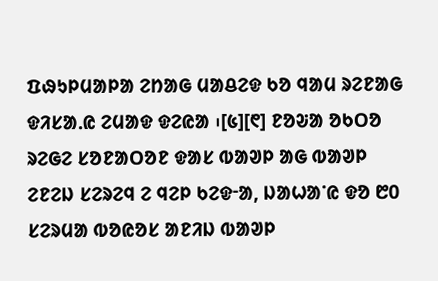ᱯᱷᱩᱞᱢᱟᱞᱟ ᱮᱴᱟᱜ ᱢᱟᱪᱮᱫ ᱠᱚ ᱧᱟᱢ ᱨᱮᱱᱟᱜ ᱫᱤᱥᱟᱹᱭ ᱮᱢᱟᱫ ᱫᱮᱭᱟ ᱾[᱕][᱖] ᱱᱚᱶᱟ ᱚᱠᱛᱚ ᱨᱮᱜᱮ ᱥᱚᱱᱟᱛᱚᱱ ᱫᱟᱥ ᱵᱟᱣᱞ ᱟᱜ ᱵᱟᱣᱞ ᱮᱱᱮᱡ ᱥᱮᱨᱮᱧ ᱮ ᱧᱮᱞ ᱠᱮᱫᱼᱟ, ᱡᱟᱦᱟᱸᱭ ᱫᱚ ᱘᱐ ᱥᱮᱨᱢᱟ ᱵᱚᱭᱚᱥ ᱟᱱᱤᱡ ᱵᱟᱣᱞ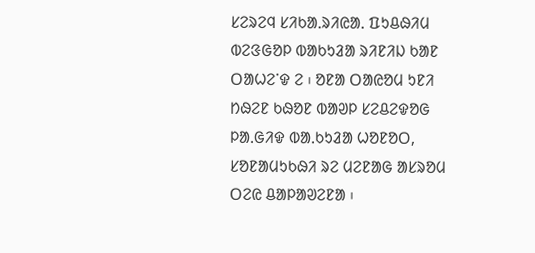ᱥᱮᱨᱮᱧ ᱥᱤᱠᱟᱹᱨᱤᱭᱟᱹ ᱯᱩᱪᱷᱤᱢ ᱵᱮᱝᱜᱚᱞ ᱵᱟᱠᱩᱲᱟ ᱨᱤᱱᱤᱡ ᱠᱟᱱ ᱛᱟᱦᱮᱸᱫ ᱮ ᱾ ᱚᱱᱟ ᱛᱟᱭᱚᱢ ᱩᱱᱤ ᱴᱷᱮᱱ ᱠᱷᱚᱱ ᱵᱟᱣᱞ ᱥᱮᱪᱮᱫᱚᱜ ᱞᱟᱹᱜᱤᱫ ᱵᱟᱹᱠᱩᱲᱟ ᱦᱚᱱᱚᱛ, ᱥᱚᱱᱟᱢᱩᱠᱷᱤ ᱨᱮ ᱢᱮᱱᱟᱜ ᱟᱥᱨᱚᱢ ᱛᱮᱭ ᱪᱟᱞᱟᱣᱮᱱᱟ ᱾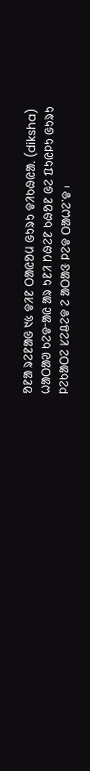ᱚᱱᱟ ᱨᱮᱱᱟᱜ ᱑᱕ ᱫᱤᱱ ᱛᱟᱭᱚᱢ ᱜᱩᱨᱩ ᱫᱤᱠᱷᱭᱟᱹ (diksha) ᱦᱟᱛᱟᱣ ᱠᱮᱫᱼᱟᱭ ᱟᱨ ᱩᱱᱤ ᱴᱷᱮᱱ ᱠᱷᱚᱱ ᱜᱮ ᱯᱩᱭᱞᱩ ᱜᱩᱨᱩ ᱞᱮᱠᱟᱛᱮ ᱥᱮᱪᱮᱫ ᱮ ᱟᱛᱟᱝ ᱞᱮᱫ ᱛᱟᱦᱮᱸᱫ ᱾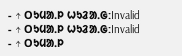- ↑ ᱛᱩᱢᱟᱹᱞ ᱦᱩᱲᱟᱹᱜ:Invalid
- ↑ ᱛᱩᱢᱟᱹᱞ ᱦᱩᱲᱟᱹᱜ:Invalid
- ↑ ᱛᱩᱢᱟᱹᱞ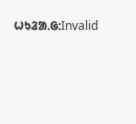ᱦᱩᱲᱟᱹᱜ:Invalid